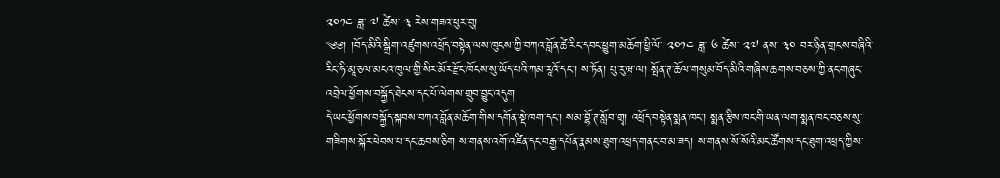༢༠༡༤ ཟླ་ ༧ ཚེས་ ༣ རེས་གཟའ་ཕུར་བུ།
༄༅། །བོད་མིའི་སྒྲིག་འཛུགས་འཕྲོད་བསྟེན་ལས་ཁུངས་ཀྱི་བཀའ་བློན་ཚེ་རིང་དབང་ཕྱུག་མཆོག་ཕྱི་ལོ་ ༢༠༡༤ ཟླ་ ༦ ཚེས་ ༢༧ ནས་ ༣༠ བར་ཉིན་གྲངས་བཞིའི་རིང་ཧི་མཱ་ཅལ་མངའ་ཁུལ་གྱི་སིར་མོར་རྫོང་ཁོངས་སུ་ཡོད་པའི་ཀམ་རཱའོ་དང་། ས་ཏོན། པུ་རུ་ཝ་ལ། སྤོན་ཊ་ཆོལ་གསུམ་བོད་མིའི་གཞིས་ཆགས་བཅས་ཀྱི་ནང་གཞུང་འབྲེལ་ཕྱོགས་བསྐྱོད་ཐེངས་དང་པོ་ལེགས་གྲུབ་བྱུང་འདུག
དེ་ཡང་ཕྱོགས་བསྐྱོད་སྐབས་བཀའ་བློན་མཆོག་གིས་དགོན་སྡེ་ཁག་དང་། སམ་བྷོ་ཊ་སློབ་གྲྭ། འཕྲོད་བསྟེན་སྨན་ཁང་། སྨན་རྩིས་ཁང་གི་ཡན་ལག་སྨན་ཁང་བཅས་སུ་གཟིགས་སྐོར་ཕེབས་པ་དང་ཆབས་ཅིག ས་གནས་འགོ་འཛིན་དང་བརྒྱ་དཔོན་རྣམས་ཐུག་འཕྲད་གནང་བ་མ་ཟད། ས་གནས་སོ་སོའི་མང་ཚོགས་དང་ཐུག་འཕྲད་ཀྱིས་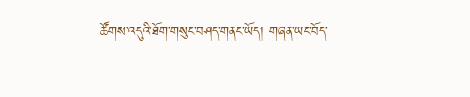ཚོགས་འདུའི་ཐོག་གསུང་བཤད་གནང་ཡོད། གཞན་ཡང་བོད་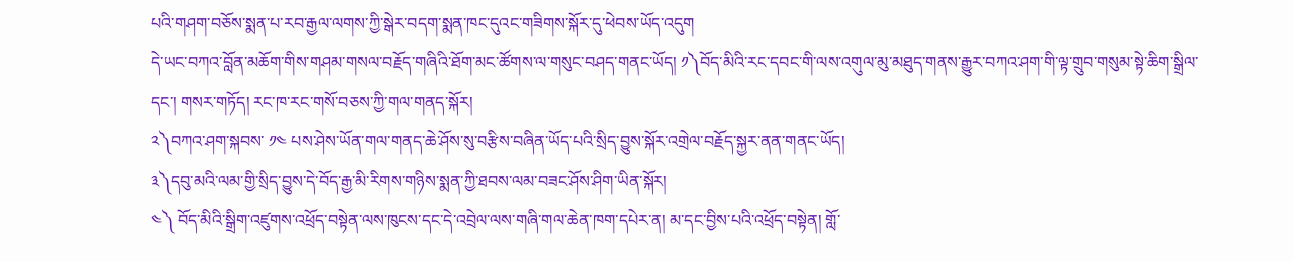པའི་གཤག་བཅོས་སྨན་པ་རབ་རྒྱལ་ལགས་ཀྱི་སྒེར་བདག་སྨན་ཁང་དུའང་གཟིགས་སྐོར་དུ་ཕེབས་ཡོད་འདུག
དེ་ཡང་བཀའ་བློན་མཆོག་གིས་གཤམ་གསལ་བརྗོད་གཞིའི་ཐོག་མང་ཚོགས་ལ་གསུང་བཤད་གནང་ཡོད། ༡༽བོད་མིའི་རང་དབང་གི་ལས་འགུལ་མུ་མཐུད་གནས་རྒྱུར་བཀའ་ཤག་གི་ལྟ་གྲུབ་གསུམ་སྟེ་ཆིག་སྒྲིལ་དང་། གསར་གཏོད། རང་ཁ་རང་གསོ་བཅས་ཀྱི་གལ་གནད་སྐོར།
༢༽བཀའ་ཤག་སྐབས་ ༡༤ པས་ཤེས་ཡོན་གལ་གནད་ཆེ་ཤོས་སུ་བརྩིས་བཞིན་ཡོད་པའི་སྲིད་བྱུས་སྐོར་འགྲེལ་བརྗོད་སྐྱར་ནན་གནང་ཡོད།
༣༽དབུ་མའི་ལམ་གྱི་སྲིད་བྱུས་དེ་བོད་རྒྱ་མི་རིགས་གཉིས་སྨན་ཀྱི་ཐབས་ལམ་བཟང་ཤོས་ཤིག་ཡིན་སྐོར།
༤༽ བོད་མིའི་སྒྲིག་འཛུགས་འཕྲོད་བསྟེན་ལས་ཁུངས་དང་དེ་འབྲེལ་ལས་གཞི་གལ་ཆེན་ཁག་དཔེར་ན། མ་དང་བྱིས་པའི་འཕྲོད་བསྟེན། གློ་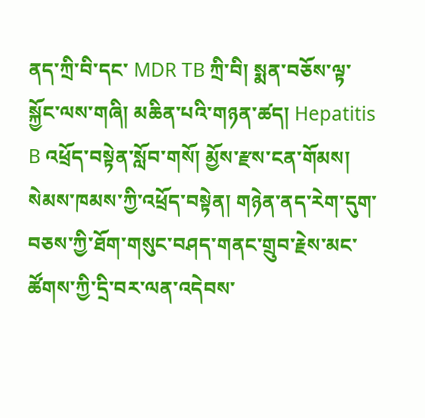ནད་ཀྲི་བི་དང་ MDR TB ཀྲི་བི། སྨན་བཅོས་ལྟ་སྐྱོང་ལས་གཞི། མཆིན་པའི་གཉན་ཚད། Hepatitis B འཕྲོད་བསྟེན་སློབ་གསོ། མྱོས་རྫས་ངན་གོམས། སེམས་ཁམས་ཀྱི་འཕྲོད་བསྟེན། གཉེན་ནད་རེག་དུག་བཅས་ཀྱི་ཐོག་གསུང་བཤད་གནང་གྲུབ་རྗེས་མང་ཚོགས་ཀྱི་དྲི་བར་ལན་འདེབས་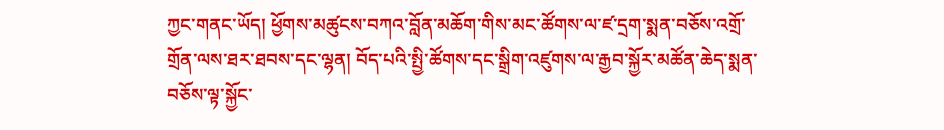ཀྱང་གནང་ཡོད། ཕྱོགས་མཚུངས་བཀའ་བློན་མཆོག་གིས་མང་ཚོགས་ལ་ཛ་དྲག་སྨན་བཅོས་འགྲོ་གྲོན་ལས་ཐར་ཐབས་དང་ལྷན། བོད་པའི་སྤྱི་ཚོགས་དང་སྒྲིག་འཛུགས་ལ་རྒྱབ་སྐྱོར་མཚོན་ཆེད་སྨན་བཅོས་ལྟ་སྐྱོང་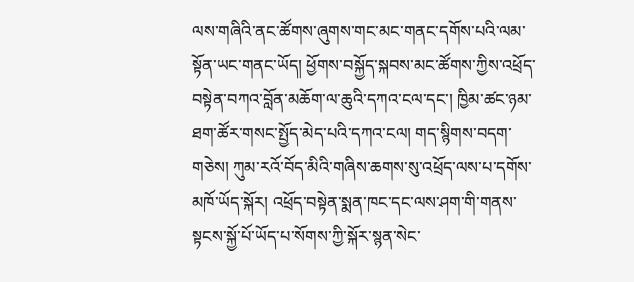ལས་གཞིའི་ནང་ཚོགས་ཞུགས་གང་མང་གནང་དགོས་པའི་ལམ་སྟོན་ཡང་གནང་ཡོད། ཕྱོགས་བསྐྱོད་སྐབས་མང་ཚོགས་ཀྱིས་འཕྲོད་བསྟེན་བཀའ་བློན་མཆོག་ལ་ཆུའི་དཀའ་ངལ་དང་། ཁྱིམ་ཚང་ཉམ་ཐག་ཚོར་གསང་སྤྱོད་མེད་པའི་དཀའ་ངལ། གད་སྙིགས་བདག་གཅེས། ཀུམ་རའོ་བོད་མིའི་གཞིས་ཆགས་སུ་འཕྲོད་ལས་པ་དགོས་མཁོ་ཡོད་སྐོར། འཕྲོད་བསྟེན་སྨན་ཁང་དང་ལས་ཤག་གི་གནས་སྟངས་སྐྱོ་པོ་ཡོད་པ་སོགས་ཀྱི་སྐོར་སྙན་སེང་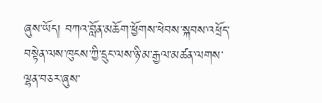ཞུས་ཡོད། བཀའ་བློན་མཆོག་ཕྱོགས་ཕེབས་སྐབས་འཕྲོད་བསྟེན་ལས་ཁུངས་ཀྱི་དྲུང་ལས་ཉི་མ་རྒྱལ་མཚན་ལགས་ལྷན་བཅར་ཞུས་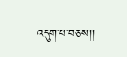འདུག་པ་བཅས།།